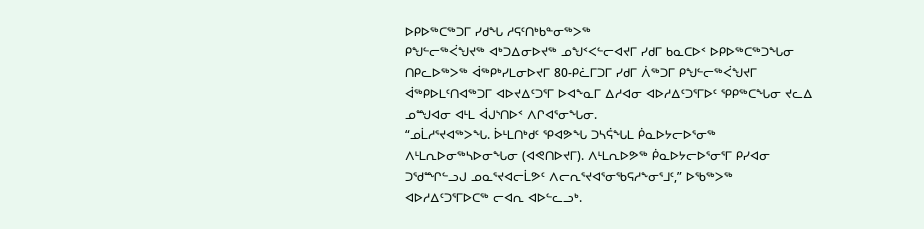ᐅᑭᐅᖅᑕᖅᑐᒥ ᓯᑯᖓ ᓱᕋᑦᑎᒃᑲᓐᓂᖅᐳᖅ
ᑭᖑᓪᓕᖅᐹᖑᔪᖅ ᐊᒃᑐᐃᓂᐅᔪᖅ ᓄᖑᑉᐸᓪᓕᐊᔪᒥ ᓯᑯᒥ ᑲᓇᑕᐅᑉ ᐅᑭᐅᖅᑕᖅᑐᖓᓂ ᑎᑭᓚᐅᖅᐳᖅ ᐋᖅᑭᒃᓯᒪᓂᐅᔪᒥ 80-ᑭᓛᒥᑐᒥ ᓯᑯᒥ ᐲᖅᑐᒥ ᑭᖑᓪᓕᖅᐹᖑᔪᒥ ᐋᖅᑭᐅᒪᑦᑎᐊᖅᑐᒥ ᐊᐅᔪᐃᑦᑐᕐᒥ ᐅᐊᖕᓇᒥ ᐃᓱᐊᓂ ᐊᐅᓱᐃᑦᑐᕐᒥᐅᑦ ᕿᑭᖅᑕᖓᓂ ᔪᓚᐃ ᓄᙳᐊᓂ ᐊᒻᒪ ᐋᒍᔅᑎᐅᑉ ᐱᒋᐊᕐᓂᖓᓂ.
“ᓄᒫᓱᕐᔪᐊᖅᐳᖓ. ᐆᒻᒪᑎᒃᑯᑦ ᕿᐊᕗᖓ ᑐᓴᕌᖓᒪ ᑮᓇᐅᔭᓕᐅᕐᓂᖅ ᐱᒻᒪᕆᐅᓂᖅᓴᐅᓂᖓᓂ (ᐊᕙᑎᐅᔪᒥ). ᐱᒻᒪᕆᐅᕗᖅ ᑮᓇᐅᔭᓕᐅᕐᓂᕐᒥ ᑭᓯᐊᓂ ᑐᖁᙱᓪᓗᒍ ᓄᓇᕐᔪᐊᓕᒫᕗᑦ ᐱᓕᕆᕐᔪᐊᕐᓂᖃᕋᓱᖕᓂᕐᒧᑦ,” ᐅᖃᖅᐳᖅ ᐊᐅᓱᐃᑦᑐᕐᒥᐅᑕᖅ ᓕᐊᕆ ᐊᐅᓪᓚᓗᒃ.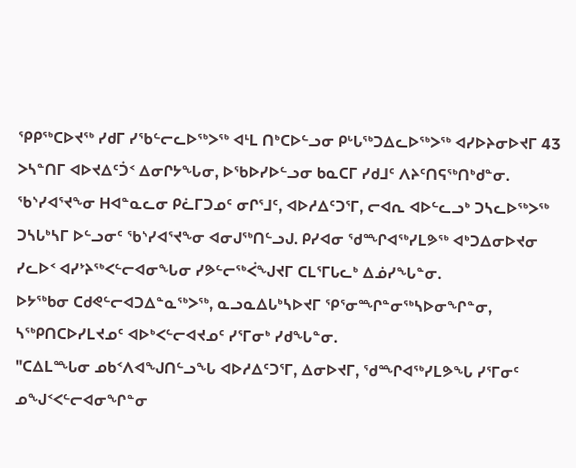ᕿᑭᖅᑕᐅᔪᖅ ᓯᑯᒥ ᓯᖃᓪᓕᓚᐅᖅᐳᖅ ᐊᒻᒪ ᑎᒃᑕᐅᓪᓗᓂ ᑭᒡᒐᖅᑐᐃᓚᐅᖅᐳᖅ ᐊᓯᐅᔨᓂᐅᔪᒥ 43 ᐳᓴᓐᑎᒥ ᐊᐅᔪᐃᑦᑑᑉ ᐃᓂᒋᔭᖓᓂ, ᐅᖃᐅᓯᐅᓪᓗᓂ ᑲᓇᑕᒥ ᓯᑯᒧᑦ ᐱᔨᑦᑎᕋᖅᑎᒃᑯᓐᓂ.
ᖃᔅᓯᐊᕐᔪᖕᓂ ᕼᐊᓐᓇᓚᓂ ᑭᓛᒥᑐᓄᑦ ᓂᒋᕐᒧᑦ, ᐊᐅᓱᐃᑦᑐᕐᒥ, ᓕᐊᕆ ᐊᐅᓪᓚᓗᒃ ᑐᓴᓚᐅᖅᐳᖅ ᑐᓴᒐᒃᓴᒥ ᐅᓪᓗᓂᑦ ᖃᔅᓯᐊᕐᔪᖕᓂ ᐊᓂᒍᖅᑎᓪᓗᒍ. ᑭᓯᐊᓂ ᖁᙱᐊᖅᓯᒪᕗᖅ ᐊᒃᑐᐃᓂᐅᔪᓂ ᓯᓚᐅᑉ ᐊᓯᔾᔨᖅᐸᓪᓕᐊᓂᖓᓂ ᓯᕗᓪᓕᖅᐹᖑᔪᒥ ᑕᒪᕐᒥᒐᓚᒃ ᐃᓅᓯᖓᓐᓂ.
ᐅᔭᖅᑲᓂ ᑕᑯᕙᓪᓕᐊᑐᐃᓐᓇᖅᐳᖅ, ᓇᓗᓇᐃᒐᒃᓴᐅᔪᒥ ᕿᕐᓂᙱᓐᓂᖅᓴᐅᓂᖏᓐᓂ, ᓴᖅᑭᑎᑕᐅᓯᒪᔪᓄᑦ ᐊᐅᒃᐸᓪᓕᐊᔪᓄᑦ ᓯᕐᒥᓂᒃ ᓯᑯᖓᓐᓂ.
"ᑕᐃᒪᙵᓂ ᓄᑲᑉᐱᐊᖑᑎᓪᓗᖓ ᐊᐅᓱᐃᑦᑐᕐᒥ, ᐃᓂᐅᔪᒥ, ᖁᙱᐊᖅᓯᒪᕗᖓ ᓯᕐᒥᓂᑦ ᓄᖑᑉᐸᓪᓕᐊᓂᖏᓐᓂ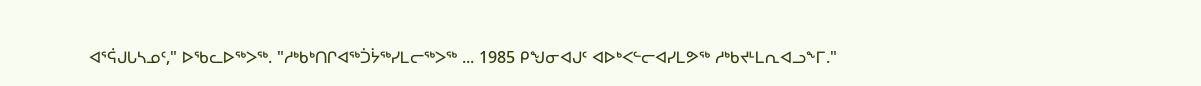ᐊᕐᕌᒍᒐᓴᓄᑦ," ᐅᖃᓚᐅᖅᐳᖅ. "ᓱᒃᑲᒃᑎᒋᐊᖅᑑᔮᖅᓯᒪᓕᖅᐳᖅ ... 1985 ᑭᖑᓂᐊᒍᑦ ᐊᐅᒃᐸᓪᓕᐊᓯᒪᕗᖅ ᓱᒃᑲᔪᒻᒪᕆᐊᓗᖕᒥ."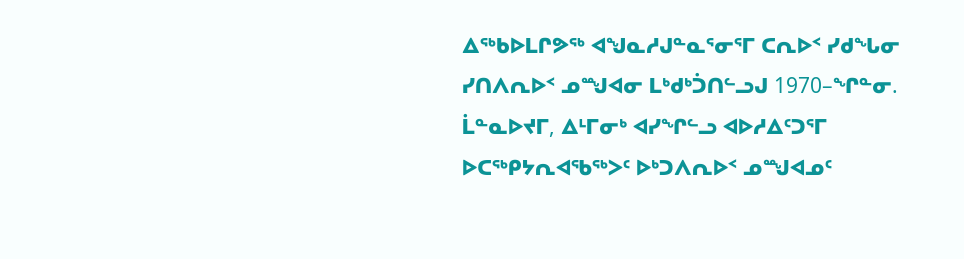ᐃᖅᑲᐅᒪᒋᕗᖅ ᐊᖑᓇᓱᒍᓐᓇᕐᓂᕐᒥ ᑕᕆᐅᑉ ᓯᑯᖓᓂ ᓯᑎᐱᕆᐅᑉ ᓄᙳᐊᓂ ᒪᒃᑯᒃᑑᑎᓪᓗᒍ 1970–ᖏᓐᓂ. ᒫᓐᓇᐅᔪᒥ, ᐃᒻᒥᓂᒃ ᐊᓯᖏᓪᓗ ᐊᐅᓱᐃᑦᑐᕐᒥ ᐅᑕᖅᑭᔭᕆᐊᖃᖅᐳᑦ ᐅᒃᑐᐱᕆᐅᑉ ᓄᙳᐊᓄᑦ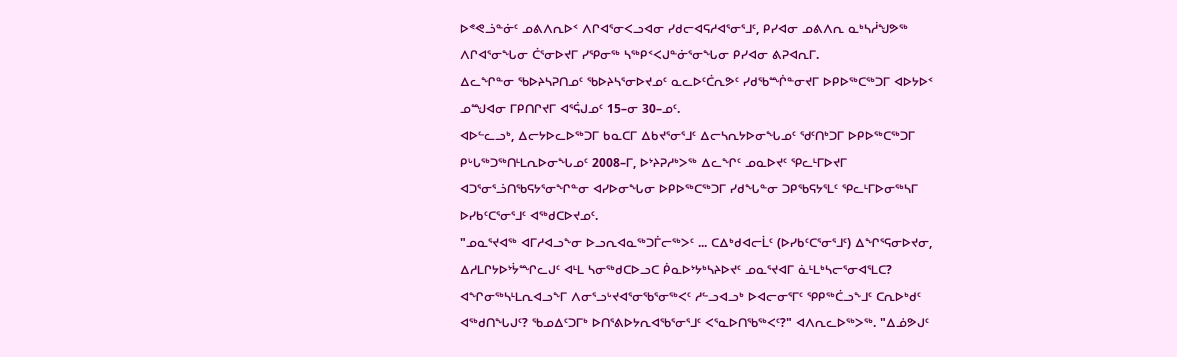ᐅᕝᕙᓘᓐᓃᑦ ᓄᕕᐱᕆᐅᑉ ᐱᒋᐊᕐᓂᐸᓗᐊᓂ ᓯᑯᓕᐊᕋᓱᐊᕐᓂᕐᒧᑦ, ᑭᓯᐊᓂ ᓄᕕᐱᕆ ᓇᒃᓴᓲᖑᕗᖅ ᐱᒋᐊᕐᓂᖓᓂ ᑖᕐᓂᐅᔪᒥ ᓯᕿᓂᖅ ᓴᖅᑭᑉᐸᒍᓐᓃᕐᓂᖓᓂ ᑭᓯᐊᓂ ᕕᕈᐊᕆᒥ.
ᐃᓚᖏᓐᓂ ᖃᐅᔨᓴᕈᑎᓄᑦ ᖃᐅᔨᓴᕐᓂᐅᔪᓄᑦ ᓇᓚᐅᑦᑖᕆᕗᑦ ᓯᑯᖃᙲᓐᓂᔪᒥ ᐅᑭᐅᖅᑕᖅᑐᒥ ᐊᐅᔭᐅᑉ ᓄᙳᐊᓂ ᒥᑭᑎᒋᔪᒥ ᐊᕐᕌᒍᓄᑦ 15–ᓂ 30–ᓄᑦ.
ᐊᐅᓪᓚᓗᒃ, ᐃᓕᔭᐅᓚᐅᖅᑐᒥ ᑲᓇᑕᒥ ᐃᑲᔪᕐᓂᕐᒧᑦ ᐃᓕᓴᕆᔭᐅᓂᖓᓄᑦ ᖁᑦᑎᒃᑐᒥ ᐅᑭᐅᖅᑕᖅᑐᒥ ᑭᒡᒐᖅᑐᖅᑎᒻᒪᕆᐅᓂᖓᓄᑦ 2008–ᒥ, ᐅᔾᔨᕈᓱᒃᐳᖅ ᐃᓚᖏᑦ ᓄᓇᐅᔪᑦ ᕿᓚᒻᒥᐅᔪᒥ ᐊᑐᕐᓂᕐᓘᑎᖃᕋᔭᕐᓂᖏᓐᓂ ᐊᓯᐅᓂᖓᓂ ᐅᑭᐅᖅᑕᖅᑐᒥ ᓯᑯᖓᓐᓂ ᑐᑭᖃᕋᔭᕐᒪᑦ ᕿᓚᒻᒥᐅᓂᖅᓴᒥ ᐅᓯᑲᑦᑕᕐᓂᕐᒧᑦ ᐊᖅᑯᑕᐅᔪᓄᑦ.
"ᓄᓇᕐᔪᐊᖅ ᐊᒥᓱᐊᓗᖕᓂ ᐅᓗᕆᐊᓇᖅᑐᒦᓕᖅᐳᑦ ... ᑕᐃᒃᑯᐊᓕᒫᑦ (ᐅᓯᑲᑦᑕᕐᓂᕐᒧᑦ) ᐃᖏᕐᕋᓂᐅᔪᓂ, ᐃᓱᒪᒋᔭᐅᔾᔮᙱᓚᒍᑦ ᐊᒻᒪ ᓴᓂᖅᑯᑕᐅᓗᑕ ᑮᓇᐅᔾᔭᒃᓴᔨᐅᔪᑦ ᓄᓇᕐᔪᐊᒥ ᓈᒻᒪᒃᓴᓕᕐᓂᐊᕐᒪᑕ? ᐊᖏᓂᖅᓴᒻᒪᕆᐊᓗᖕᒥ ᐱᓂᕐᓗᒡᔪᐊᕐᓂᖃᕐᓂᖅᐸᑦ ᓱᓪᓗᐊᓗᒃ ᐅᐊᓕᓂᕐᒥᑦ ᕿᑭᖅᑖᓗᖕᒧᑦ ᑕᕆᐅᒃᑯᑦ ᐊᖅᑯᑎᖓᒍᑦ? ᖃᓄᐃᑦᑐᒥᒃ ᐅᑎᕐᕕᐅᔭᕆᐊᖃᕐᓂᕐᒧᑦ ᐸᕐᓇᐅᑎᖃᖅᐸᑦ?" ᐊᐱᕆᓚᐅᖅᐳᖅ. "ᐃᓅᕗᒍᑦ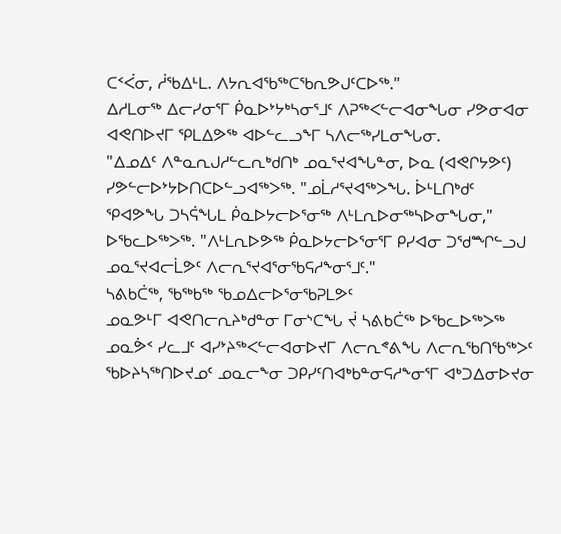ᑕᑉᐹᓂ, ᓲᖃᐃᒻᒪ. ᐱᔭᕆᐊᖃᖅᑕᖃᕆᕗᒍᑦᑕᐅᖅ."
ᐃᓱᒪᓂᖅ ᐃᓕᓯᓂᕐᒥ ᑮᓇᐅᔾᔭᒃᓴᓂᕐᒧᑦ ᐱᕈᖅᐸᓪᓕᐊᓂᖓᓂ ᓯᕗᓂᐊᓂ ᐊᕙᑎᐅᔪᒥ ᕿᒪᐃᕗᖅ ᐊᐅᓪᓚᓗᖕᒥ ᓴᐱᓕᖅᓯᒪᓂᖓᓂ.
"ᐃᓄᐃᑦ ᐱᓐᓇᕆᒍᓱᓪᓚᕆᒃᑯᑎᒃ ᓄᓇᕐᔪᐊᖓᓐᓂ, ᐅᓇ (ᐊᕙᒋᔭᕗᑦ) ᓯᕗᓪᓕᐅᔾᔭᐅᑎᑕᐅᓪᓗᐊᖅᐳᖅ. "ᓄᒫᓱᕐᔪᐊᖅᐳᖓ. ᐆᒻᒪᑎᒃᑯᑦ ᕿᐊᕗᖓ ᑐᓴᕌᖓᒪ ᑮᓇᐅᔭᓕᐅᕐᓂᖅ ᐱᒻᒪᕆᐅᓂᖅᓴᐅᓂᖓᓂ," ᐅᖃᓚᐅᖅᐳᖅ. "ᐱᒻᒪᕆᐅᕗᖅ ᑮᓇᐅᔭᓕᐅᕐᓂᕐᒥ ᑭᓯᐊᓂ ᑐᖁᙱᓪᓗᒍ ᓄᓇᕐᔪᐊᓕᒫᕗᑦ ᐱᓕᕆᕐᔪᐊᕐᓂᖃᕋᓱᖕᓂᕐᒧᑦ."
ᓴᕕᑲᑖᖅ, ᖃᖅᑲᖅ ᖃᓄᐃᓕᐅᕐᓂᖃᕈᒪᕗᑦ
ᓄᓇᕗᒻᒥ ᐊᕙᑎᓕᕆᔨᒃᑯᓐᓂ ᒥᓂᔅᑕᖓ ᔫ ᓴᕕᑲᑖᖅ ᐅᖃᓚᐅᖅᐳᖅ ᓄᓇᕘᑉ ᓯᓚᒧᑦ ᐊᓯᔾᔨᖅᐸᓪᓕᐊᓂᐅᔪᒥ ᐱᓕᕆᕝᕕᖓ ᐱᓕᕆᖃᑎᖃᖅᐳᑦ ᖃᐅᔨᓴᖅᑎᐅᔪᓄᑦ ᓄᓇᓕᖕᓂ ᑐᑭᓯᑦᑎᐊᒃᑲᓐᓂᕋᓱᖕᓂᕐᒥ ᐊᒃᑐᐃᓂᐅᔪᓂ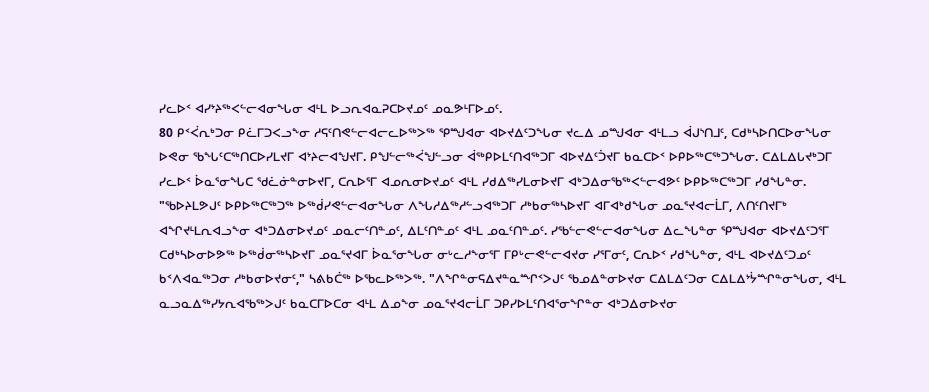ᓯᓚᐅᑉ ᐊᓯᔾᔨᖅᐸᓪᓕᐊᓂᖓᓂ ᐊᒻᒪ ᐅᓗᕆᐊᓇᕈᑕᐅᔪᓄᑦ ᓄᓇᕗᒻᒥᐅᓄᑦ.
80 ᑭᑉᐹᕆᒃᑐᓂ ᑭᓛᒥᑐᐸᓗᖕᓂ ᓱᕋᑦᑎᕙᓪᓕᐊᓕᓚᐅᖅᐳᖅ ᕿᙳᐊᓂ ᐊᐅᔪᐃᑦᑐᖓᓂ ᔪᓚᐃ ᓄᙳᐊᓂ ᐊᒻᒪᓗ ᐋᒍᔅᑎᒧᑦ, ᑕᑯᒃᓴᐅᑎᑕᐅᓂᖓᓂ ᐅᕙᓂ ᖃᖓᑦᑕᖅᑎᑕᐅᓯᒪᔪᒥ ᐊᔾᔨᓕᐊᖑᔪᒥ. ᑭᖑᓪᓕᖅᐹᖑᓪᓗᓂ ᐋᖅᑭᐅᒪᑦᑎᐊᖅᑐᒥ ᐊᐅᔪᐃᑦᑑᔪᒥ ᑲᓇᑕᐅᑉ ᐅᑭᐅᖅᑕᖅᑐᖓᓂ. ᑕᐃᒪᐃᒐᔪᒃᑐᒥ ᓯᓚᐅᑉ ᐆᓇᕐᓂᖓᑕ ᖁᓛᓃᓐᓂᐅᔪᒥ, ᑕᕆᐅᕐᒥ ᐊᓄᕆᓂᐅᔪᓄᑦ ᐊᒻᒪ ᓯᑯᐃᖅᓯᒪᓂᐅᔪᒥ ᐊᒃᑐᐃᓂᖃᖅᐸᓪᓕᐊᕗᑦ ᐅᑭᐅᖅᑕᖅᑐᒥ ᓯᑯᖓᓐᓂ.
"ᖃᐅᔨᒪᕗᒍᑦ ᐅᑭᐅᖅᑕᖅᑐᖅ ᐅᖅᑰᓯᕙᓪᓕᐊᓂᖓᓂ ᐱᖓᓱᐃᖅᓱᓪᓗᐊᖅᑐᒥ ᓱᒃᑲᓂᖅᓴᐅᔪᒥ ᐊᒥᐊᒃᑯᖓᓂ ᓄᓇᕐᔪᐊᓕᒫᒥ, ᐱᑎᑦᑎᔪᒥᒃ ᐊᖏᔪᒻᒪᕆᐊᓗᖕᓂ ᐊᒃᑐᐃᓂᐅᔪᓄᑦ ᓄᓇᓕᑦᑎᓐᓄᑦ, ᐃᒪᑦᑎᓐᓄᑦ ᐊᒻᒪ ᓄᓇᑦᑎᓐᓄᑦ. ᓯᖃᓪᓕᕙᓪᓕᐊᓂᖓᓂ ᐃᓚᖓᓐᓂ ᕿᙳᐊᓂ ᐊᐅᔪᐃᑦᑐᕐᒥ ᑕᑯᒃᓴᐅᓂᐅᕗᖅ ᐅᖅᑰᓂᖅᓴᐅᔪᒥ ᓄᓇᕐᔪᐊᒥ ᐆᓇᕐᓂᖓᓂ ᓂᒡᓚᓱᖕᓂᕐᒥ ᒥᑭᒡᓕᕙᓪᓕᐊᔪᓂ ᓯᕐᒥᓂᑦ, ᑕᕆᐅᑉ ᓯᑯᖓᓐᓂ, ᐊᒻᒪ ᐊᐅᔪᐃᑦᑐᓄᑦ ᑲᑉᐱᐊᓇᖅᑐᓂ ᓱᒃᑲᓂᐅᔪᓂᑦ," ᓴᕕᑲᑖᖅ ᐅᖃᓚᐅᖅᐳᖅ. "ᐱᖏᓐᓂᕋᐃᔪᓐᓇᙱᑉᐳᒍᑦ ᖃᓄᐃᓐᓂᐅᔪᓂ ᑕᐃᒪᐃᑦᑐᓂ ᑕᐃᒪᐃᔾᔮᙱᓐᓂᖓᓂ, ᐊᒻᒪ ᓇᓗᓇᐃᖅᓯᔭᕆᐊᖃᖅᐳᒍᑦ ᑲᓇᑕᒥᐅᑕᓂ ᐊᒻᒪ ᐃᓄᖕᓂ ᓄᓇᕐᔪᐊᓕᒫᒥ ᑐᑭᓯᐅᒪᑦᑎᐊᕐᓂᖏᓐᓂ ᐊᒃᑐᐃᓂᐅᔪᓂ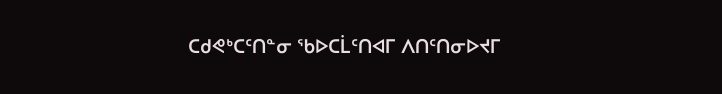ᑕᑯᕙᒃᑕᑦᑎᓐᓂ ᖃᐅᑕᒫᑦᑎᐊᒥ ᐱᑎᑦᑎᓂᐅᔪᒥ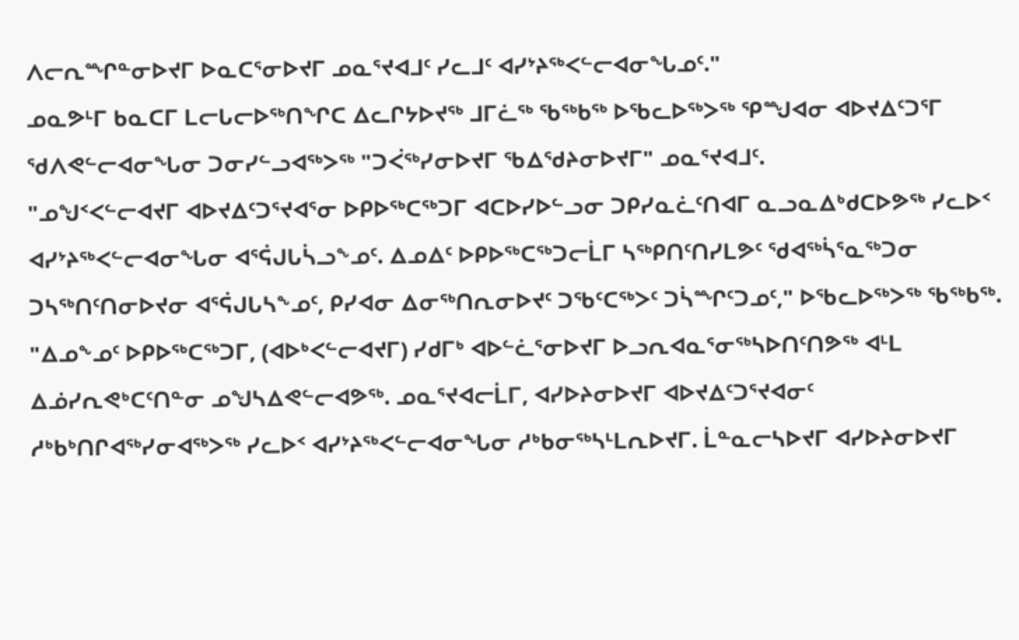ᐱᓕᕆᙱᓐᓂᐅᔪᒥ ᐅᓇᑕᕐᓂᐅᔪᒥ ᓄᓇᕐᔪᐊᒧᑦ ᓯᓚᒧᑦ ᐊᓯᔾᔨᖅᐸᓪᓕᐊᓂᖓᓄᑦ."
ᓄᓇᕗᒻᒥ ᑲᓇᑕᒥ ᒪᓕᒐᓕᐅᖅᑎᖏᑕ ᐃᓚᒋᔭᐅᔪᖅ ᒧᒥᓛᖅ ᖃᖅᑲᖅ ᐅᖃᓚᐅᖅᐳᖅ ᕿᙳᐊᓂ ᐊᐅᔪᐃᑦᑐᕐᒥ ᖁᐱᕙᓪᓕᐊᓂᖓᓂ ᑐᓂᓯᓪᓗᐊᖅᐳᖅ "ᑐᐹᖅᓯᓂᐅᔪᒥ ᖃᐃᖁᔨᓂᐅᔪᒥ" ᓄᓇᕐᔪᐊᒧᑦ.
"ᓄᖑᑉᐸᓪᓕᐊᔪᒥ ᐊᐅᔪᐃᑦᑐᕐᔪᐊᕐᓂ ᐅᑭᐅᖅᑕᖅᑐᒥ ᐊᑕᐅᓯᐅᓪᓗᓂ ᑐᑭᓯᓇᓛᑦᑎᐊᒥ ᓇᓗᓇᐃᒃᑯᑕᐅᕗᖅ ᓯᓚᐅᑉ ᐊᓯᔾᔨᖅᐸᓪᓕᐊᓂᖓᓂ ᐊᕐᕌᒍᒐᓵᓗᖕᓄᑦ. ᐃᓄᐃᑦ ᐅᑭᐅᖅᑕᖅᑐᓕᒫᒥ ᓴᖅᑭᑎᑦᑎᓯᒪᕗᑦ ᖁᐊᖅᓵᕐᓇᖅᑐᓂ ᑐᓴᖅᑎᑦᑎᓂᐅᔪᓂ ᐊᕐᕌᒍᒐᓴᖕᓄᑦ, ᑭᓯᐊᓂ ᐃᓂᖅᑎᕆᓂᐅᔪᑦ ᑐᖃᑦᑕᖅᐳᑦ ᑐᓵᙱᑦᑐᓄᑦ," ᐅᖃᓚᐅᖅᐳᖅ ᖃᖅᑲᖅ.
"ᐃᓄᖕᓄᑦ ᐅᑭᐅᖅᑕᖅᑐᒥ, (ᐊᐅᒃᐸᓪᓕᐊᔪᒥ) ᓯᑯᒥᒃ ᐊᐅᓪᓛᕐᓂᐅᔪᒥ ᐅᓗᕆᐊᓇᕐᓂᖅᓴᐅᑎᑦᑎᕗᖅ ᐊᒻᒪ ᐃᓅᓯᕆᕙᒃᑕᑦᑎᓐᓂ ᓄᖑᓴᐃᕙᓪᓕᐊᕗᖅ. ᓄᓇᕐᔪᐊᓕᒫᒥ, ᐊᓯᐅᔨᓂᐅᔪᒥ ᐊᐅᔪᐃᑦᑐᕐᔪᐊᓂᑦ ᓱᒃᑲᒃᑎᒋᐊᖅᓯᓂᐊᖅᐳᖅ ᓯᓚᐅᑉ ᐊᓯᔾᔨᖅᐸᓪᓕᐊᓂᖓᓂ ᓱᒃᑲᓂᖅᓴᒻᒪᕆᐅᔪᒥ. ᒫᓐᓇᓕᓴᐅᔪᒥ ᐊᓯᐅᔨᓂᐅᔪᒥ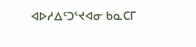ᐊᐅᓱᐃᑦᑐᕐᔪᐊᓂ ᑲᓇᑕᒥ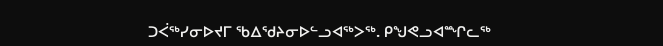ᑐᐹᖅᓯᓂᐅᔪᒥ ᖃᐃᖁᔨᓂᐅᓪᓗᐊᖅᐳᖅ. ᑭᖑᕙᓗᐊᙱᓚᖅ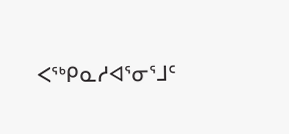ᐸᖅᑭᓇᓱᐊᕐᓂᕐᒧᑦ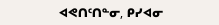ᐊᕙᑎᑦᑎᓐᓂ, ᑭᓯᐊᓂ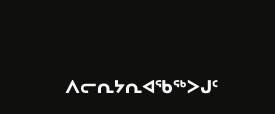ᐱᓕᕆᔭᕆᐊᖃᖅᐳᒍᑦ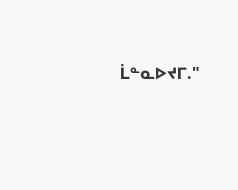ᒫᓐᓇᐅᔪᒥ."